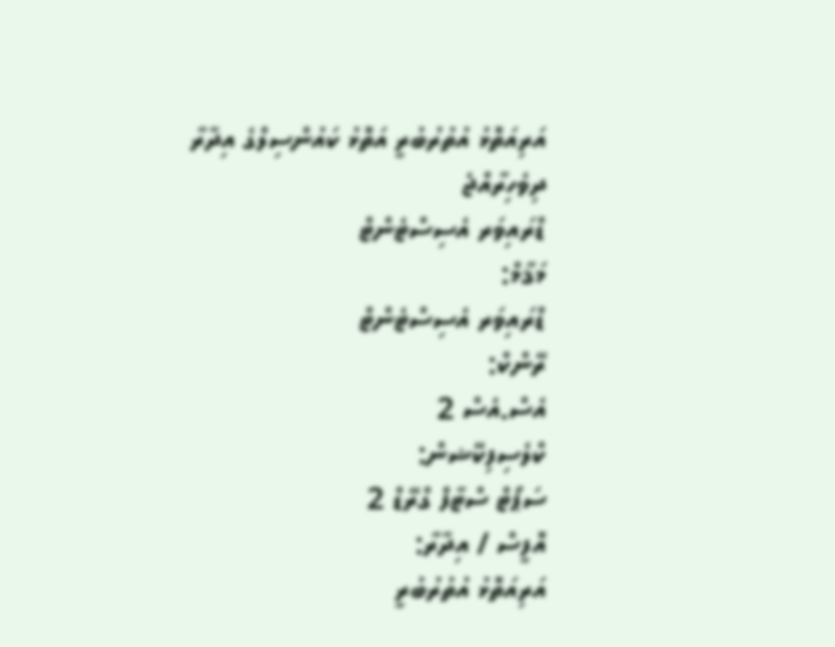އަރިއަތޮޅު އުތުރުބުރީ އަތޮޅު ކައުންސިލްގެ އިދާރާ
ދިވެހިރާއްޖެ
ޑްރައިވަރ އެސިސްޓެންޓް
މަޤާމް:
ޑްރައިވަރ އެސިސްޓެންޓް
ރޭންކް:
އެސް.އެސް 2
ކްލެސިފިކޭޝން:
ސަޕޯޓް ސްޓާފް ގްރޭޑް 2
އޮފީސް / އިދާރާ:
އަރިއަތޮޅު އުތުރުބުރީ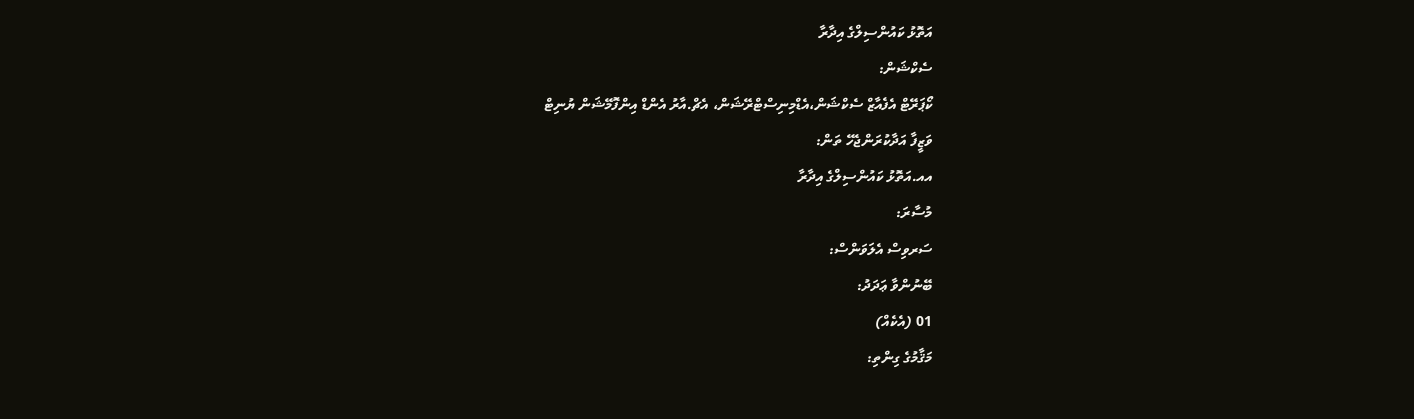އަތޮޅު ކައުންސިލްގެ އިދާރާ
ސެކްޝަން:
ކޯޕަރޭޓް އެފެއާޒް ސެކްޝަން،އެޑްމިނިސްޓްރޭޝަން، އެޗް.އާރު އެންޑް އިންފޮމޭޝަން ޔުނިޓް
ވަޒީފާ އަދާކުރަންޖެހޭ ތަން:
އއ.އަތޮޅު ކައުންސިލްގެ އިދާރާ
މުސާރަ:
ސަރވިސް އެލަވަންސް:
ބޭނުންވާ ޢަދަދު:
01 (އެކެއް)
މަޤާމުގެ ގިންތި: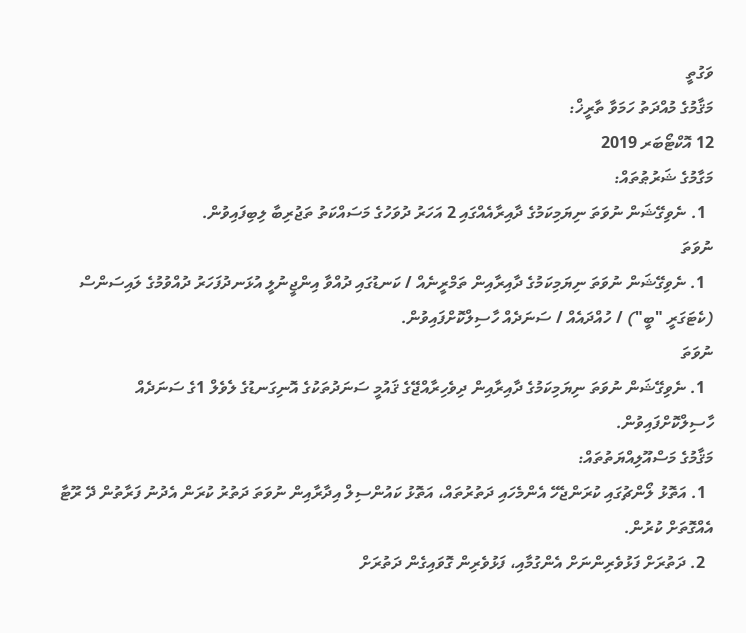ވަގުތީ
މަޤާމުގެ މުއްދަތު ހަމަވާ ތާރީޚް:
12 އޮކްޓޯބަރ 2019
މަގާމުގެ ޝަރުޠުތައް:
  1. ނެވިގޭޝަން ނުވަތަ ނިޔަމިކަމުގެ ދާއިރާއެއްގައި 2 އަހަރު ދުވަހުގެ މަސައްކަތު ތަޖުރިބާ ލިބިފައިވުން.
ނުވަތަ
  1. ނެވިގޭޝަން ނުވަތަ ނިޔަމިކަމުގެ ދާއިރާއިން ތަމްރީނެއް / ކަނޑުގައި ދުއްވާ އިންޖީނުލީ އުޅަނދުފަހަރު ދުއްވުމުގެ ލައިސަންސް (ކެޓަގަރީ "ބީ") / ހުއްދައެއް / ސަނަދެއް ހާސިލްކޮށްފައިވުން.
ނުވަތަ
  1. ނެވިގޭޝަން ނުވަތަ ނިޔަމިކަމުގެ ދާއިރާއިން ދިވެހިރާއްޖޭގެ ޤައުމީ ސަނަދުތަކުގެ އޮނިގަނޑުގެ ލެވެލް 1ގެ ސަނަދެއް ހާސިލްކޮށްފައިވުން.
މަޤާމުގެ މަސްއޫލިއްޔަތުތައް:
  1. އަތޮޅު ލޯންޗުގައި ކުރަންޖެހޭ އެންމެހައި ދަތުރުތައް، އަތޮޅު ކައުންސިލް އިދާރާއިން ނުވަތަ ދަތުރު ކުރަން އެދުނު ފަރާތުން ދޭ ރޫޓާ އެއްގޮތަށް ކުރުން.
  2. ދަތުރަށް ފަޅުވެރިންނަށް އެންގުމާއި، ފަޅުވެރިން ގޮވައިގެން ދަތުރަށް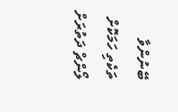ބޭނުންވާ ތަކެތި ހަމަކޮށް ލޯންޗް ދަތުރަށް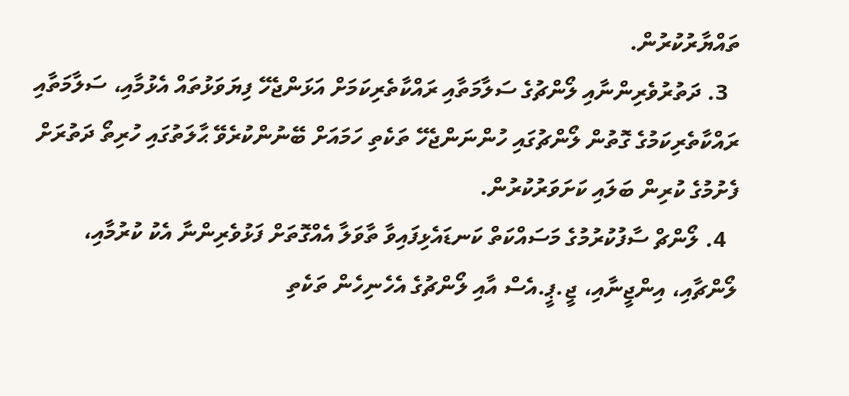ތައްޔާރުކުރުން.
  3. ދަތުރުވެރިންނާއި ލޯންޗުގެ ސަލާމަތާއި ރައްކާތެރިކަމަށް އަޅަންޖެހޭ ފިޔަވަޅުތައް އެޅުމާއި، ސަލާމަތާއި ރައްކާތެރިކަމުގެ ގޮތުން ލޯންޗުގައި ހުންނަންޖެހޭ ތަކެތި ހަމައަށް ބޭނުންކުރެވޭ ޙާލަތުގައި ހުރިތޯ ދަތުރަށް ފެށުމުގެ ކުރިން ބަލައި ކަށަވަރުކުރުން.
  4. ލޯންޗް ސާފުކުރުމުގެ މަސައްކަތް ކަނޑައެޅިފައިވާ ތާވަލާ އެއްގޮތަށް ފަޅުވެރިންނާ އެކު ކުރުމާއި، ލޯންޗާއި، އިންޖީނާއި، ޖީ.ޕީ.އެސް އާއި ލޯންޗުގެ އެހެނިހެން ތަކެތި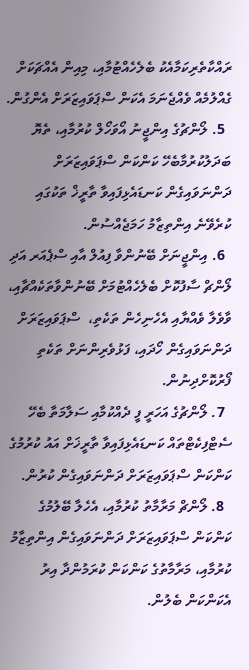ރައްކާތެރިކަމާއެކު ބެލެހެއްޓުމާއި، މިއިން އެއްޗަކަށް ގެއްލުމެއް ވެއްޖެނަމަ އެކަން ސްޕަވައިޒަރަށް އެންގުން.
  5. ލޯންޗުގެ އިންޖީނު އޯވަހޯލް ކުރުމާއި، ތެޔޮ ބަދަލުކުރުމާބެހޭ ކަންކަން ސްޕަވައިޒަރަށް ދަންނަވައިގެން ކަނޑައެޅިފައިވާ ތާރީޚް ތަކުގައި ކުރެވޭނެ އިންތިޒާމު ހަމަޖެއްސުން.
  6. އިންޖީނަށް ބޭނުންވާ ފިއުލް އާއި ސްޕެއަރ އަދި ލޯންޗް ސާފުކޮށް ބެލެހެއްޓުމަށް ބޭނުންވާތަކެއްޗާއި، ވާވެލާ ވެއްޔާއި އެހެނިހެން ތަކެތި،  ސްޕަވައިޒަރަށް ދަންނަވައިގެން ހޯދައި، ފަޅުވެރިންނަށް ތަކެތި ފޯރުކޮށްދިނުން.
  7. ލޯންޗުގެ އަހަރީ ފީ ދެއްކުމާއި ސަލާމަތާ ބެހޭ ސެޓްފިކެޓްތައް ކަނޑައެޅިފައިވާ ތާރީޚަށް އައު ކުރުމުގެ ކަންކަން ސްޕަވައިޒަރަށް ދަންނަވައިގެން ކުރުން.
  8. ލޯންޗް މަރާމާތު ކުރުމާއި، އެހެލާ ބޭލުމުގެ ކަންކަން ސްޕަވައިޒަރަށް ދަންނަވައިގެން އިންތިޒާމު ކުރުމާއި، މަރާމާތުގެ ކަންކަން ކުރަމުންދާ އިރު އެކަންކަން ބެލުން.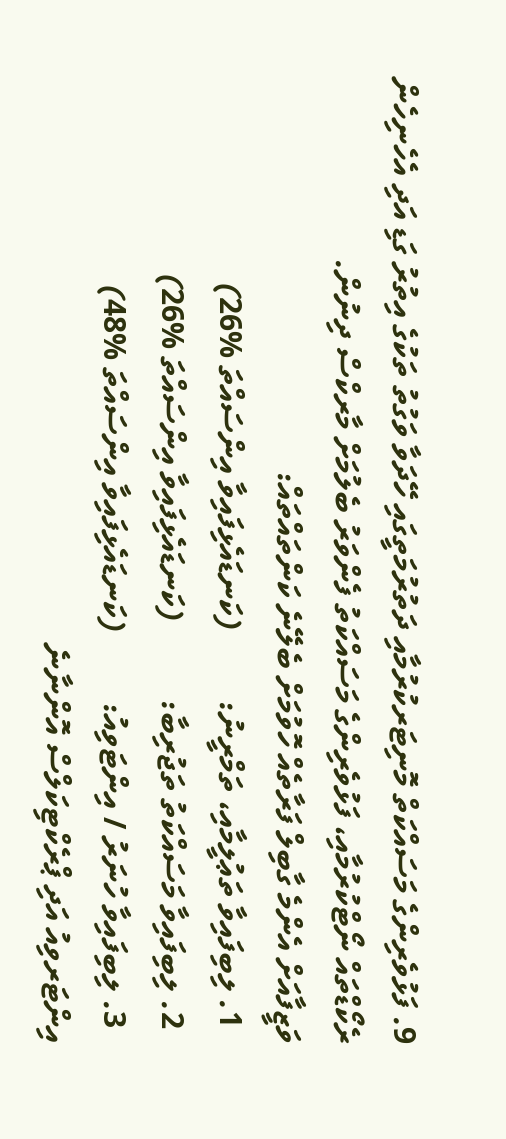9. ފަޅުވެރިންގެ މަސައްކަތް މޮނިޓަރކުރުމާއި ދަތުރުމަތީގައި ހޭދަވާ ވަގުތު ތަކުގެ އިތުރު ގަޑި އަދި އެހެނިހެން ރެކޯޑްތައް ނޯޓްކުރުމާއި، ފަޅުވެރިންގެ މަސައްކަތު ފެންވަރު ބެލުމަށް މާރކްސް ދިނުން.
ވަޒީފާއަށް އެންމެ ގާބިލް ފަރާތެއް ހޮވުމަށް ބެލޭނެ ކަންތައްތައް:
  1. ލިބިފައިވާ ތަޢުލީމާއި، ތަމްރީނު:         (ކަނޑައެޅިފައިވާ އިންސައްތަ %26)
  2. ލިބިފައިވާ މަސައްކަތު ތަޖުރިބާ:          (ކަނޑައެޅިފައިވާ އިންސައްތަ %26)
  3. ލިބިފައިވާ ހުނަރު / އިންޓަވިއު:         (ކަނޑައެޅިފައިވާ އިންސައްތަ %48)
އިންޓަރވިއު އަދި ޕްރެކްޓިކަލްސް އޮންނާނެ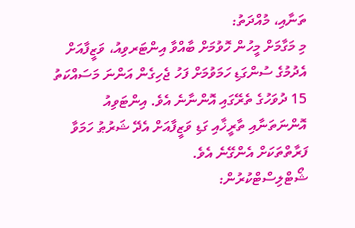ތަނާއި، މުއްދަތު:
މި މަގާމަށް މީހުން ހޮވުމަށް ބާއްވާ އިންޓަރވިއު، ވަޒީފާއަށް އެދުމުގެ ސުންގަޑި ހަމަވުމަށް ފަހު ޖެހިގެން އަންނަ މަސައްކަތު 15 ދުވަހުގެ ތެރޭގައި އޮންނާނެ އެވެ. އިންޓަވިއު އޮންނަތަނާއި ތާރީޚާއި ގަޑި ވަޒީފާއަށް އެދޭ ޝަރުޠު ހަމަވާ ފަރާތްތަކަށް އެންގޭނެ އެވެ.
ޝޯޓްލިސްޓްކުރުން: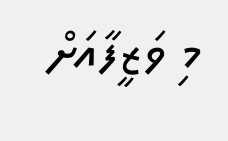މި ވަޒީފާއަށް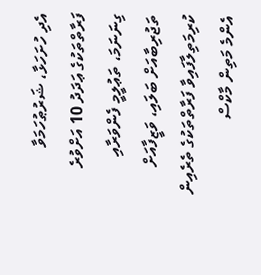އެދި ހުށަހަޅާ، ޝަރުޠުހަމަވާ ފަރާތްތަކުގެ ޢަދަދު 10 އަށްވުރެ ގިނަނަމަ، ތަޢުލީމީ ފެންވަރާއި ތަޖުރިބާއަށް ބަލައި، ވަޒީފާއަށް ކުރިމަތިލާފައިވާ ފަރާތްތަކުގެ ތެރެއިން އެންމެ މަތިން މާކްސް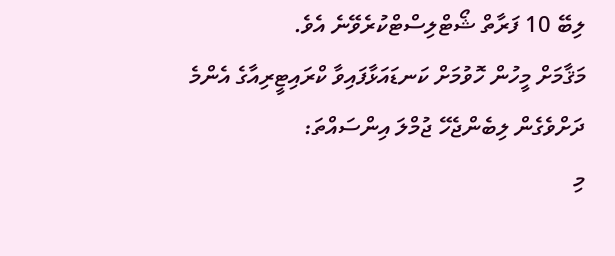ލިބޭ 10 ފަރާތް ޝޯޓްލިސްޓްކުރެވޭނެ އެވެ.
މަޤާމަށް މީހުން ހޮވުމަށް ކަނޑައަޅާފައިވާ ކްރައިޓީރިއާގެ އެންމެ ދަށްވެގެން ލިބެންޖެހޭ ޖުމްލަ އިންސައްތަ:
މި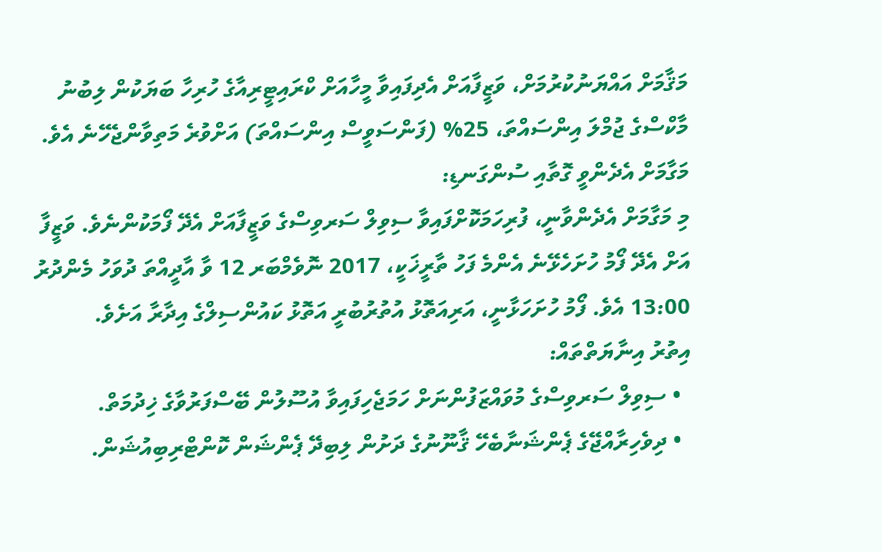މަޤާމަށް އައްޔަނުކުރުމަށް، ވަޒީފާއަށް އެދިފައިވާ މީހާއަށް ކްރައިޓީރިއާގެ ހުރިހާ ބަޔަކުން ލިބުނު މާކްސްގެ ޖުމްލަ އިންސައްތަ، 25% (ފަންސަވީސް އިންސައްތަ) އަށްވުރެ މަތިވާންޖެހޭނެ އެވެ.
މަގާމަށް އެދެންވީ ގޮތާއި ސުންގަނޑި:
މި މަގާމަށް އެދެންވާނީ، ފުރިހަމަކޮށްފައިވާ ސިވިލް ސަރވިސްގެ ވަޒީފާއަށް އެދޭ ފޯމަކުންނެވެ. ވަޒީފާ އަށް އެދޭ ފޯމު ހުށަހެޅޭނެ އެންމެ ފަހު ތާރީޚަކީ، 2017 ނޮވެމްބަރ 12 ވާ އާދީއްތަ ދުވަހު މެންދުރު 13:00 އެވެ. ފޯމު ހުށަހަޅާނީ، އަރިއަތޮޅު އުތުރުބުރީ އަތޮޅު ކައުންސިލްގެ އިދާރާ އަށެވެ.
އިތުރު އިނާޔަތްތައް:
  • ސިވިލް ސަރވިސްގެ މުވައްޒަފުންނަށް ހަމަޖެހިފައިވާ އުސޫލުން ބޭސްފަރުވާގެ ޚިދުމަތް.
  • ދިވެހިރާއްޖޭގެ ޕެންޝަނާބެހޭ ޤާނޫނުގެ ދަށުން ލިބިދޭ ޕެންޝަން ކޮންޓްރިބިއުޝަން.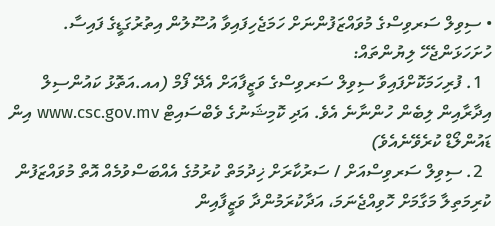• ސިވިލް ސަރވިސްގެ މުވައްޒަފުންނަށް ހަމަޖެހިފައިވާ އުސޫލުން އިތުރުގަޑީގެ ފައިސާ.
ހުށަހަޅަންޖެހޭ ލިޔުންތައް:
  1. ފުރިހަމަކޮށްފައިވާ ސިވިލް ސަރވިސްގެ ވަޒީފާއަށް އެދޭ ފޯމް (އއ.އަތޮޅު ކައުންސިލް އިދާރާއިން ލިބެން ހުންނާނެ އެވެ. އަދި ކޮމިޝަނުގެ ވެބްސައިޓް www.csc.gov.mv އިން ޑައުންލޯޑް ކުރެވޭނެއެވެ)
  2. ސިވިލް ސަރވިސްއަށް / ސަރުކާރަށް ޚިދުމަތް ކުރުމުގެ އެއްބަސްވުމެއް އޮތް މުވައްޒަފުން ކުރިމަތިލާ މަގާމަށް ހޮވިއްޖެނަމަ، އަދާކުރަމުންދާ ވަޒީފާއިން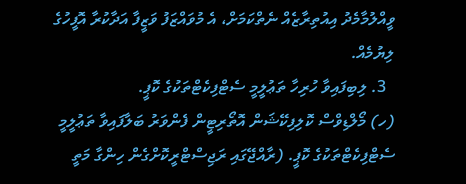ވީއްލުމާމެދު އިއުތިރާޒެއް ނެތްކަމަށް، އެ މުވައްޒަފު ވަޒީފާ އަދާކުރާ އޮފީހުގެ ލިޔުމެއް.
  3. ލިބިފައިވާ ހުރިހާ ތަޢުލީމީ ސެޓްފިކެޓްތަކުގެ ކޮޕީ.
(ހ) މޯލްޑިވްސް ކޮލިފިކޭޝަން އޮތޯރިޓީން ފެންވަރު ބަލާފައިވާ ތަޢުލީމީ ސެޓްފިކެޓްތަކުގެ ކޮޕީ. (ރާއްޖޭގައި ރަޖިސްޓްރީކޮށްގެން ހިންގާ މަތީ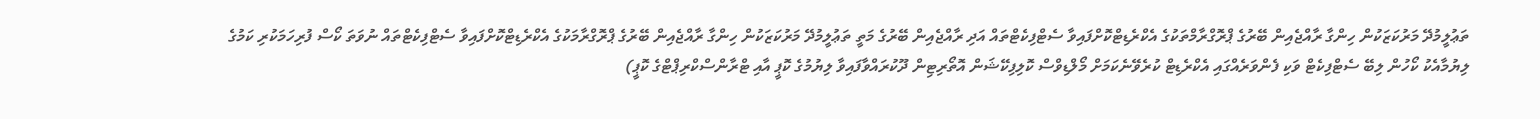ތަޢުލީމުދޭ މަރުކަޒަކުން ހިންގާ ރާއްޖެއިން ބޭރުގެ ޕްރޮގްރާމްތަކުގެ އެކްރެޑިޓްކޮށްފައިވާ ސެޓްފިކެޓްތައް އަދި ރާއްޖެއިން ބޭރުގެ މަތީ ތަޢުލީމުދޭ މަރުކަޒަކުން ހިންގާ ރާއްޖެއިން ބޭރުގެ ޕްރޮގްރާމަކުގެ އެކްރެޑިޓްކޮށްފައިވާ ސެޓްފިކެޓްތައް ނުވަތަ ކޯސް ފުރިހަމަކުރި ކަމުގެ ލިޔުމާއެކު ކޯހުން ލިބޭ ސެޓްފިކެޓް ވަކި ފެންވަރެއްގައި އެކްރެޑިޓް ކުރެވޭނެކަމަށް މޯލްޑިވްސް ކޮލިފިކޭޝަން އޮތޯރިޓިން ދޫކުރައްވާފައިވާ ލިޔުމުގެ ކޮޕީ އާއި ޓްރާންސްކްރިޕްޓްގެ ކޮޕީ)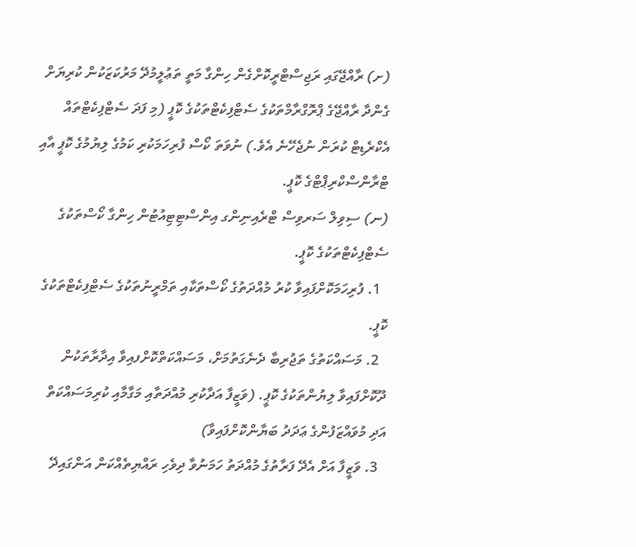(ށ) ރާއްޖޭގައި ރަޖިސްޓްރީކޮށްގެން ހިންގާ މަތީ ތަޢުލީމުދޭ މަރުކަޒަކުން ކުރިޔަށް ގެންދާ ރާއްޖޭގެ ޕްރޮގްރާމްތަކުގެ ސެޓްފިކެޓްތަކުގެ ކޮޕީ (މި ފަދަ ސެޓްފިކެޓްތައް އެކްރެޑިޓް ކުރަން ނުޖެހޭނެ އެވެ.) ނުވަތަ ކޯސް ފުރިހަމަކުރި ކަމުގެ ލިޔުމުގެ ކޮޕީ އާއި ޓްރާންސްކްރިޕްޓްގެ ކޮޕީ.
(ނ) ސިވިލް ސަރވިސް ޓްރެއިނިންގ އިންސްޓިޓިއުޓުން ހިންގާ ކޯސްތަކުގެ ސެޓްފިކެޓްތަކުގެ ކޮޕީ.
  1. ފުރިހަމަކޮށްފައިވާ ކުރު މުއްދަތުގެ ކޯސްތަކާއި ތަމްރީނުތަކުގެ ސެޓްފިކެޓްތަކުގެ ކޮޕީ.
  2. މަސައްކަތުގެ ތަޖުރިބާ ދެނެގަތުމަށް، މަސައްކަތްކޮށްފއިވާ އިދާރާތަކުން ދޫކޮށްފައިވާ ލިޔުންތަކުގެ ކޮޕީ. (ވަޒީފާ އަދާކުރި މުއްދަތާއި މަގާމާއި ކުރިމަސައްކަތް އަދި މުވައްޒަފުންގެ ޢަދަދު ބަޔާންކޮށްފައިވާ)
  3. ވަޒީފާ އަށް އެދޭ ފަރާތުގެ މުއްދަތު ހަމަނުވާ ދިވެހި ރައްޔިތެއްކަން އަންގައިދޭ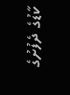ކާޑުގެ ދެފުށުގެ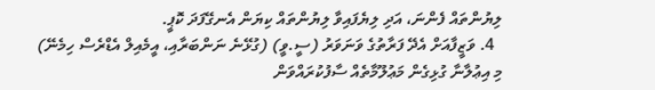ލިޔުންތައް ފެންނަ، އަދި ލިޔެފައިވާ ލިޔުންތައް ކިޔަން އެނގޭފަދަ ކޮޕީ.
  4. ވަޒީފާއަށް އެދޭ ފަރާތުގެ ވަނަވަރު (ސީ.ވީ) (ގުޅޭނެ ނަންބަރާއި، އީމެއިލް އެޑްރެސް ހިމެނޭ)
މި އިޢުލާނާ ގުޅިގެން މަޢުލޫމާތެއް ސާފުކުރައްވަން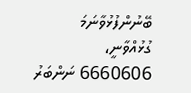ބޭނުންފުޅުވާނަމަ ގުޅުއްވާނީ، 6660606 ނަންބަރު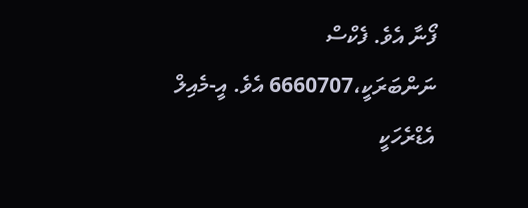ފޯނާ އެވެ. ފެކްސް ނަންބަރަކީ،6660707 އެވެ. އީ-މެއިލް އެޑްރެހަކީ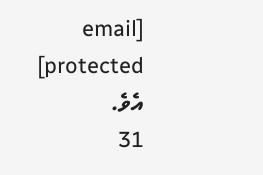[email protected] އެވެ.
31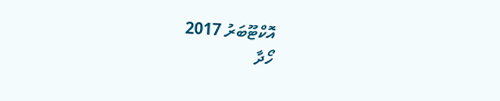އޮކްޓޫބަރު 2017
ހޯދާ